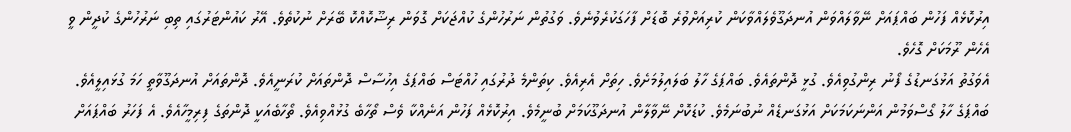އިރުކޮޅެއް ފަހުން ބައްޕައަށް ނޭވާލައްވަން އުނދަގޫވެލައްވާކަން ކުރިއަށްވުރެ ބޮޑަށް ފާހަގަކުރެވުނެވެ. ވަގުތުން ނަރުހުންގެ ކުއްޖަކަށް ގޮވަން ރިޟޫކޮއްކޮ ބޭރަށް ނުކުތެވެ. އޭރު ކައުންޓަރުގައި ތިބި ނަރުހުންގެ ކުދީން ވީ އެހެން ރޫމަކަށް ގޮހެވެ.
އެވަގުތު އަޅުގަނޑުގެ ފޯނު ރިންގުވިއެވެ. ގުޅީ ދޮންތައެވެ. ބައްޕަގެ ހާލު ބަލައިލުމަށެވެ. ހިތަށް އެރިއެވެ. ކިތަންމެ ދުރުގައި ހުއްޓަސް ބައްޕަގެ އިހުސާސް ދޮންތައަށް ކުރަނީއެވެ. ދޮންތައަށް އުނދަގޫވާތީ ހަމަ ގުޅައިލީއެވެ. ބައްޕަގެ ހާލު ގޯސްވަމުން އަންނަކަމަކަށް އަޅުގަނޑެއް ނުބުނަމެވެ. ކުޑަކޮށް ނޭވާލާން އުނދަގޫކަމަށް ބުނީމެވެ. އިރުކޮޅެއް ފަހުން އަނެއްކާ ވެސް ތޯހާބެ ގުޅުއްވިއެވެ. ތޯހާބެއަކީ ދޮންތަގެ ފިރިމީހާއެވެ. އެ ފަހަރު ބައްޕައަށް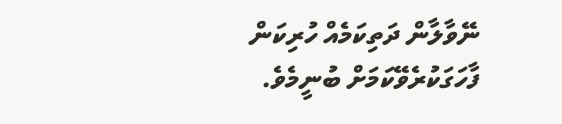ނޭވާލާން ދަތިކަމެއް ހުރިކަން ފާހަގަކުރެވޭކަމަށް ބުނީމެވެ.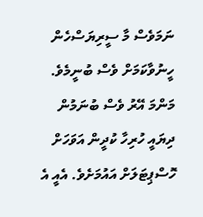ނަމަވެސް މާ ސީރިޔަސްހެން ހީނުވާކަމަށް ވެސް ބުނީމެވެ. މަންމަ އޭރު ވެސް ބުނަމުން ދިޔައީ ހުރިހާ ކުދީން އަވަހަށް ހޮސްޕިޓަލަށް އައުމަށެވެ. އެއީ އެ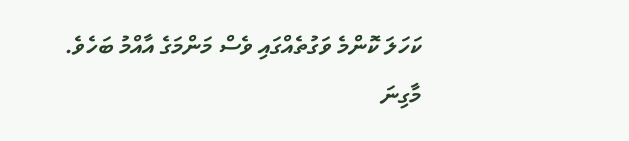ކަހަލަ ކޮންމެ ވަގުތެއްގައި ވެސް މަންމަގެ އާއްމު ބަހެވެ.
މާގިނަ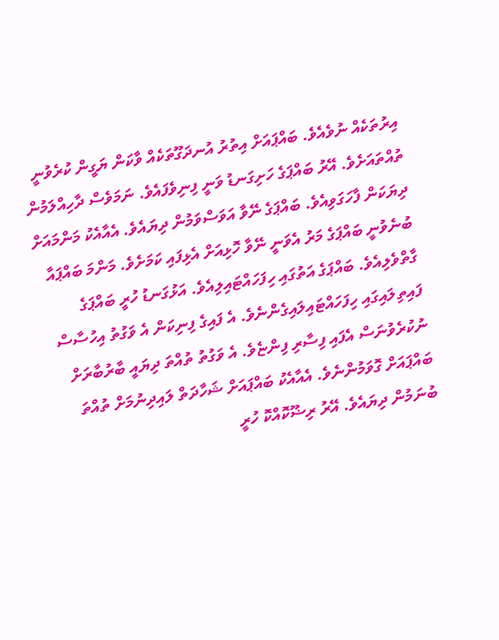އިރުތަކެއް ނުވެއެވެ. ބައްޕައަށް އިތުރު އުނދަގޫތަކެއް ވާކަން ޔަގީން ކުރެވުނީ ތުއްތައަށެވެ. އޭރު ބައްޕަގެ ހަށިގަނޑު ވަނީ ފިނިވެފައެވެ. ނަމަވެސް ދާހިއްލަމުން ދިޔަކަން ފާހަގަވިއެވެ. ބައްޕަގެ ނޭވާ އަވަސްވަމުން ދިޔައެވެ. އެއާއެކު މަންމައަށް ބުނެވުނީ ބައްޕަގެ މަރު އެވަނީ ނޭވާ ހޮޅިއަށް އެޅިފައި ކަމަށެވެ. މަންމަ ބައްޕައާ ގާތްވެލިއެވެ. ބައްޕަގެ އަތުގައި ހިފަހައްޓައިލިއެވެ. އަޅުގަނޑު ހުރީ ބައްޕަގެ ފައިތިލައިގައި ހިފަހައްޓައިލައިގެންނެވެ. އެ ފައިގެ ފިނިކަން އެ ވަގުތު އިހުސާސް ނުކުރެވުނަސް އެފައި ފިސާރި ފިންޏެވެ. އެ ވަގުތު ތުއްތަ ދިޔައީ ބާރުބާރަށް ބައްޕައަށް ގޮވަމުންނެވެ. އެއާއެކު ބައްޕައަށް ޝަހާދަތް ލައިދިނުމަށް ތުއްތަ ބުނަމުން ދިޔައެވެ. އޭރު ރިޟޫކޮއްކޮ ހުރީ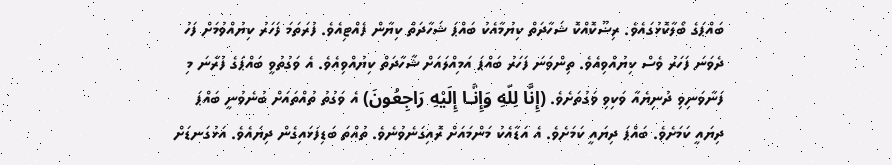ބައްޕަގެ ބޯލާކޮޅުގައެވެ. ރިޟޫކޮއްކޮ ޝަހާދަތް ކިޔުމާއެކު ބައްޕަ ޝަހާދަތް ކިޔާން ފެއްޓިއެވެ. ފުރަތަމަ ފަހަރު ކިޔުއްވުމަށް ފަހު ދެވަނަ ފަހަރު ވެސް ކިޔުއްވިއެވެ. ތިންވަނަ ފަހަރު ބައްޕަ އަމިއްލައަށް ޝާހާދަތް ކިޔުއްވިއެވެ. އެ ވަގުތުވީ ބައްޕަގެ ފުރާނަ މި ފަނާވަނިވި ދުނިޔެއާ ވަކިވި ވަގުތަށެވެ. (إِنَّا لِلّهِ وَإِنَّـا إِلَيْهِ رَاجِعُونَ) އެ ވަގުތު ތުއްތައަށް ބުނެވުނީ ބައްޕަ ދިޔައީ ކަމަށެވެ. ބައްޕަ ދިޔައީ ކަމަށެވެ. އެ އަޑާއެކު މަންމައަށް ރޮއިގަނެވުނެވެ. ތުއްތަ ބަޑިފަޅައިގެން ދިޔައެވެ. އަޅުގަނޑަށް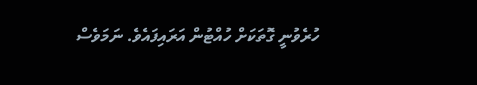ހުރެވުނީ ގޮތަކަށް ހުއްޓުން އަރައިފައެވެ. ނަމަވެސް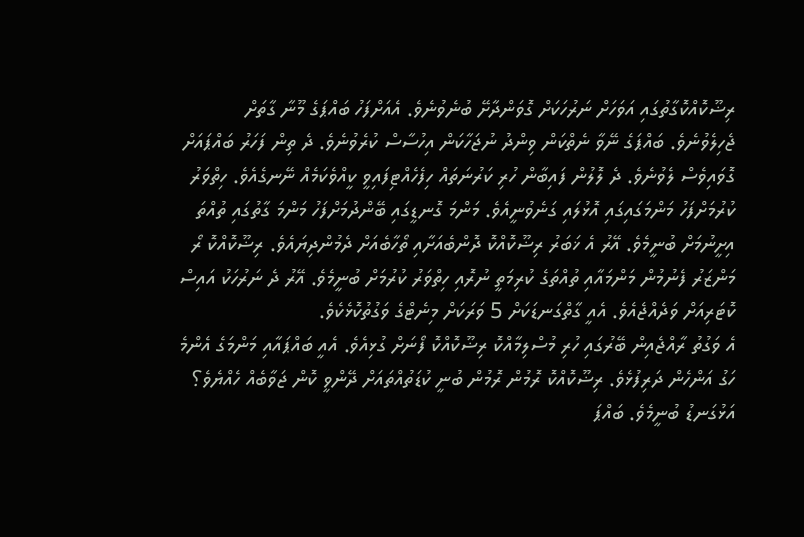ރިޟޫކޮއްކޮގާތުގައި އަވަހަށް ނަރުހަކަށް ގޮވަންދާށޭ ބުނެވުނެވެ. އެއަށްފަހު ބައްޕަގެ މޫނާ ގާތަށް ޖެހިލެވުނެވެ. ބައްޕަގެ ނޭވާ ނެތްކަން ވިންދު ނުޖަހާކަން އިހުސާސް ކުރެވުނެވެ. ދެ ތިން ފަހަރު ބައްޕައަށް ގޮވައިވެސް ލެވުނެވެ. ދެ ލޮލުން ފައިބާން ހުރި ކަރުނަތައް ހިފެހެއްޓިފައިވީ ކީއްވެކަމެއް ނޭނގެއެވެ. ހިތްވަރު ކުރުމަށްފަހު މަންމަގައިގައި އޮޅުލައި ގަނެވުނީއެވެ. މަންމަ ގޮނޑީގައި ބޭންދުމަށްފަހު މަންމަ ގާތުގައި ތުއްތަ އިށީނުމަށް ބުނީމެވެ. އޭރު އެ ޚަބަރު ރިޟޫކޮއްކޮ ދޮންބެއަށާއި ތޯހާބެއަށް ދެމުންދިޔައެވެ. ރިޟޫކޮއްކޮ ރޯ މަންޒަރު ފެނުމުން މަންމައާއި ތުއްތަގެ ކުރިމަތީ ނުރޮއި ހިތްވަރު ކުރުމަށް ބުނީމެވެ. އޭރު ދެ ނަރުހަކު އައިސް ކޮޓަރިއަށް ވަދެއްޖެއެވެ. އެއީ ގާތްގަނޑަކަށް 5 ވަރަކަށް މިނެޓްގެ ވަގުތުކޮޅެކެވެ.
އެ ވަގުތު ރާއްޖެއިން ބޭރުގައި ހުރި މުސްލިމާއްކޮ ރިޟޫކޮއްކޮ ފޯނަށް ގުޅިއެވެ. އެއީ ބައްޕައާއި މަންމަގެ އެންމެ ހަގު އަންހެން ދަރިފުޅެވެ. ރިޟޫކޮއްކޮ ރޮމުން ރޮމުން ބުނީ ކުޑަތުއްތައަށް ދޭންވީ ކޮން ޖަވާބެއް ހެއްޔެވެ؟ އަޅުގަނޑު ބުނީމެވެ. ބައްޕަ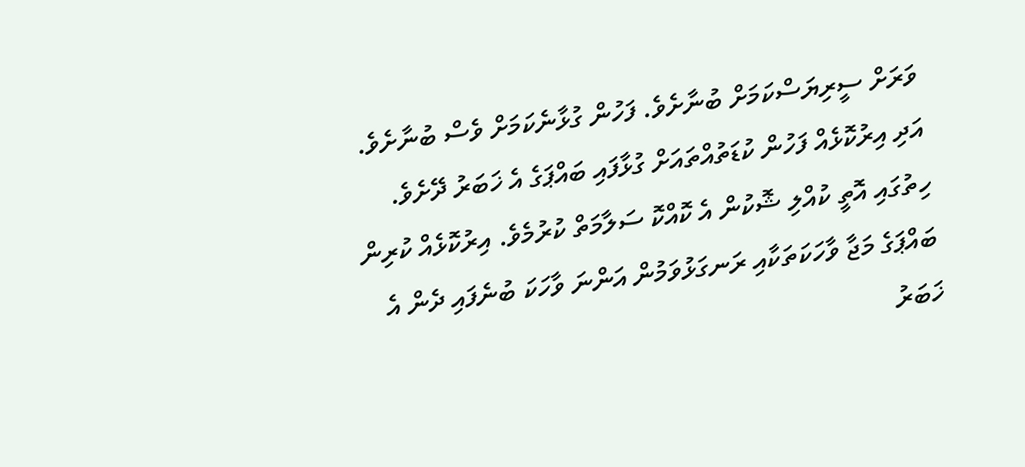ވަރަށް ސީރިޔަސްކަމަށް ބުނާށެވެ. ފަހުން ގުޅާނެކަމަށް ވެސް ބުނާށެވެ. އަދި އިރުކޮޅެއް ފަހުން ކުޑަތުއްތައަށް ގުޅާފައި ބައްޕަގެ އެ ޚަބަރު ދޭށެވެ. ހިތުގައި އޮތީ ކުއްލި ޝޮކުން އެ ކޮއްކޮ ސަލާމަތް ކުރުމެވެ. އިރުކޮޅެއް ކުރިން ބައްޕަގެ މަޖާ ވާހަކަތަކާއި ރަނގަޅުވަމުން އަންނަ ވާހަކަ ބުނެފައި ދެން އެ ޚަބަރު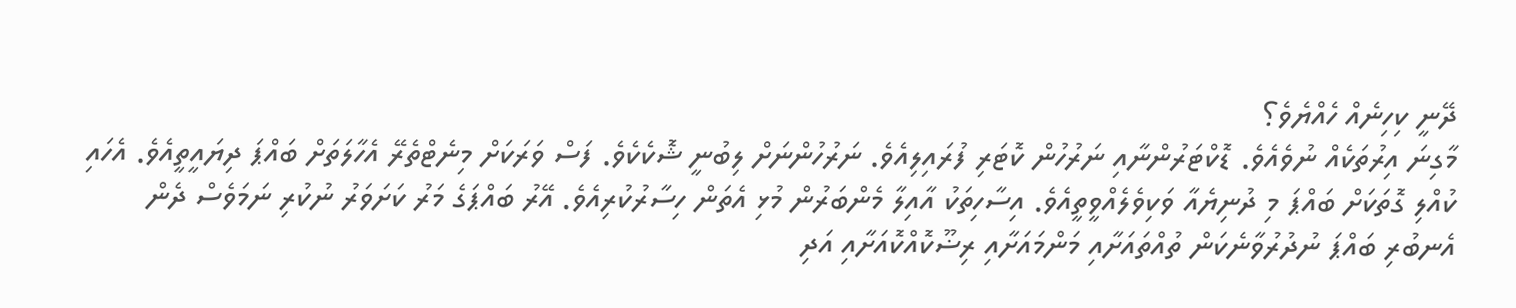ދޭނީ ކިހިނެއް ހެއްޔެވެ؟
މާގިނަ އިރުތަކެއް ނުވެއެވެ. ޑޮކްޓަރުންނާއި ނަރުހުން ކޮޓަރި ފުރައިލިއެވެ. ނަރުހުންނަށް ލިބުނީ ޝޮކެކެވެ. ފަސް ވަރަކަށް މިނެޓްތެރޭ އެހާލަތަށް ބައްޕަ ދިޔައީތީއެވެ. އެހައި ކުއްލި ގޮތަކަށް ބައްޕަ މި ދުނިޔެއާ ވަކިވެލެއްވީތީއެވެ. އިސާހިތަކު އާއިލާ މެންބަރުން މުޅި އެތަން ހިސާރުކުރިއެވެ. އޭރު ބައްޕަގެ މަރު ކަށަވަރު ނުކުރި ނަމަވެސް ދެން އެނބުރި ބައްޕަ ނުދުރުވާނެކަން ތުއްތައަށާއި މަންމައަށާއި ރިޟޫކޮއްކޮއަށާއި އަދި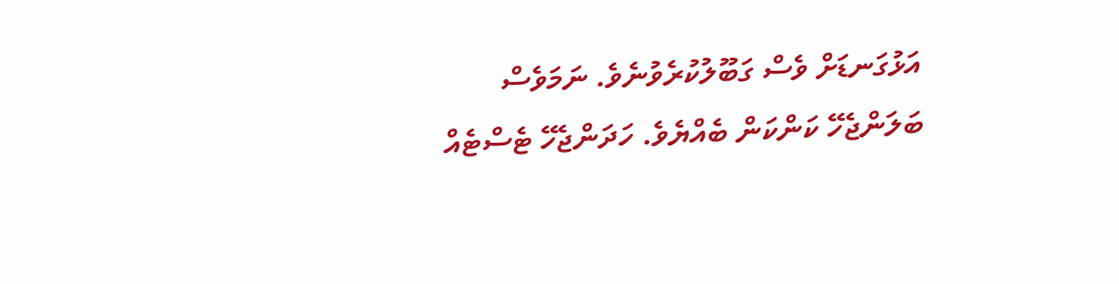އަޅުގަނޑަށް ވެސް ގަބޫލުކުރެވުނެވެ. ނަމަވެސް ބަލަންޖެހޭ ކަންކަން ބެއްޔެވެ. ހަދަންޖެހޭ ޓެސްޓެއް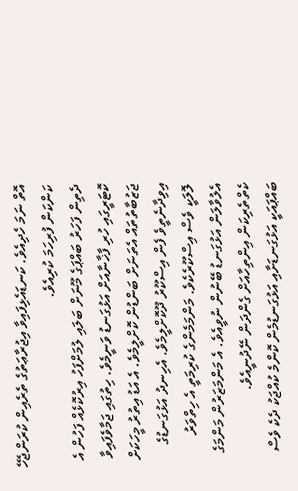އޮތް ނަމަ ހެދިއެވެ. ކަނޑައެޅިފައިވާ އިޖުރާޢަތުގެ ތެރެއިން ކުރަންޖެހޭ ކަންކަން ފުރިހަމަ ކުރިއެވެ.
ދެތިން ފަހަރު ބައްޕަގެ މޫނަށް ބަލައި ލުމަށްފަހު އިރުކޮޅެއް ފަހުން އެ ކޮޓަރީގައި ހުރި ފާޚާނާއަށް އަޅުގަނޑު ވަނީމެވެ. ހިތުގައި ޖަމާވެފައިވާ ޖަޒުބާތުތައް އެތަނަށް ބަންޑުން ކޮށްލީމެވެ. އެ އަޑު އިތުރު މީހަކަށް އިވިދާނެތީވެ ފެން އިސްކޫރު ދޫކޮށްލީމެވެ. އެހިނދު އަޅުގަނޑުގެ ލޮލަކީ ވެސް އިސްކޫރެކެވެ. މަންމަމެންގެ ކުރިމަތީ އެ ހިތްވަރު އެލުވާލަން އަޅުގަނޑު ބޭނުން ނުވީއެވެ. އެ މަންމަޒަރުން މަންމަގެ ކެތްތެރިކަން އިންތިހާއަށް ގެންދަން ނޭދުނީއެވެ.
ބައްޕައަކީ އަޅުގަނޑަށާއި އަޅުގަނޑުމެން ކޮންމެ ކުއްޖަކު ދެކެ ވެސް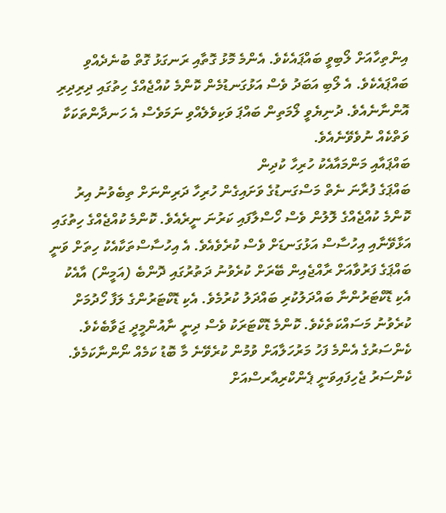އިންތިހާއަށް ލޯބިވީ ބައްޕައެކެވެ. އެންމެ މޮޅު ގޮތާއި ރަނގަޅު ގޮތް ބުނެދެއްވި ބައްޕައެކެވެ. އެ ލޯބި އަބަދު ވެސް އަޅުގަނޑުމެން ކޮންމެ ކުއްޖެއްގެ ހިތުގައި ދިރިދިރި އޮންނާނެއެވެ. ދުނިޔެވީ ލޯމަތިން ބައްޕަ ވަކިވެލެއްވި ނަމަވެސް އެ ހަނދާންތަކަކާ ވަތްކެއް ނުވެވޭނެއެވެ.
ބައްޕައާއި މަންމައާއެކު ހުރިހާ ކުދިން
ބައްޕަގެ ފުރާނަ ނެތް މަސްގަނޑުގެ ވަށައިގެން ހުރިހާ ދަރިންނަށް ތިބެވުނު އިރު ކޮންމެ ކުއްޖެއްގެ ލޮލުން ވެސް ހޯސްލާފައި ކަރުނަ ނީރެއެވެ. ކޮންމެ ކުއްޖެއްގެ ހިތުގައި އަޅާވޭނާއި އިހުސާސް އަޅުގަނޑަށް ވެސް ކުރެވެއެވެ. އެ އިހުސާސްތަކާއެކު ހިތަށް ވަނީ ބައްޕަގެ ފަރުވާއަށް ރާއްޖެއިން ބޭރަށް ކުރެވުނު ދަތުރުގައި ދޮންބެ (އަމީން) އާއެކު އެކި ޑޮކްޓަރުންނާ ބައްދަލުކުރި ބައްދަލު ކުރުމެވެ. އެކި ޑޮކްޓަރުންގެ ލަފާ ހޯދުމަށް ކުރެވުނު މަސައްކަތެކެވެ. ކޮންމެ ޑޮކްޓަރަކު ވެސް ދިނީ ނާއުންމީދީ ޖަވާބެކެވެ. ކެންސަރުގެ އެންމެ ފަހު މަރުހަލާއަށް ވުމުން ކުރެވޭނެ މާ ބޮޑު ކަމެއް ނޯންނާކަމެވެ. ކެންސަރު ޖެހިފައިވަނީ ޕެންކްރިއާރސްއަށް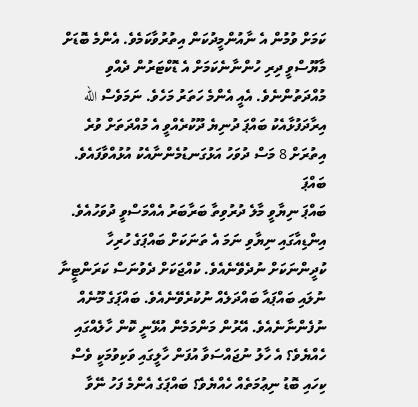ކަމަށް ވުމުން އެ ނާއުންމީދުކަން އިތުރުވާކަމެވެ. އެންމެ ބޮޑަށް މާޔޫސްވީ ދިރި ހުންނާނެކަމަށް އެ ޑޮކްޓަރުން ދެއްވި މުއްދަތުންނެވެ. އެއީ އެންމެ ހަތަރު މަހެވެ. ނަމަވެސް الله އިރާދަފުޅާއެކު ބައްޕަ ދުނިޔެ ދޫކުރެއްވީ އެ މުއްދަތަށް ވުރެ އިތުރަށް 8 މަސް ދުވަހު އަޅުގަނޑުމެންނާއެކު އުޅުއްވާފައެވެ.
ބައްޕަ
ބައްޕަ ނިޔާވީ މާލެ ދުރުވިތާ ބަރާބަރު އެއްމަސްވީ ދުވަހުއެވެ. އިންޑިއާގައި ނިޔާވި ނަމަ އެ ތަނަކަށް ބައްޕަގެ ހުރިހާ ކުދީންނަކަށް ނުދެވޭނެއެވެ. ކުއްޖަކަށް ދެވުނަސް ކަރަންޓީނާ ނުލައި ބައްޕައާ ބައްދަލެއް ނުކުރެވޭނެއެވެ. ބައްޕަގެ މޫނެއް ނުފެންނާނެއެވެ. އޭރުން މަންމަމެން އުޅޭނީ ކޮން ހާލެއްގައި ހެއްޔެވެ؟ އެ ހާލު ނުޖައްސަވާ އުފަން ހާލީގައި ވަކިވުމަކީ ވެސް ކިހައި ބޮޑު ނިޢުމަތެއް ހެއްޔެވެ؟ ބައްޕަގެ އެންމެ ފަހު ނޭވާ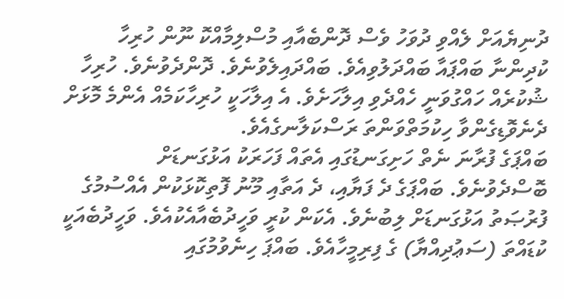ދުނިޔެއަށް ލެއްވި ދުވަހު ވެސް ދޮންބެއާއި މުސްލިމާއްކޮ ނޫން ހުރިހާ ކުދިންނާ ބައްޕައާ ބައްދަލުވިއެވެ. ބައްދައިލެވުނެވެ. ދޮންދެވުނެވެ. ހުރިހާ ޝުކުރެއް ހައްގުވަނީ ހެއްދެވި އިލާހަށެވެ. އެ އިލާހަކީ ހުރިހާކަމެއް އެންމެ މޮޅަށް ދެނެވޮޑިގެންވާ ހިކުމަތްވަންތަ ރަސްކަލާނގެއެވެ.
ބައްޕަގެ ފުރާނަ ނެތް ހަށިގަނޑުގައި އެތައް ފަހަރަކު އަޅުގަނޑަށް ބޮސްދެވުނެވެ. ބައްޕަގެ ދެ ފަޔާއި، ދެ އަތާއި މޫނު ފޮތިކޮޅަކުން އެއްސުމުގެ ފުރުޞަތު އަޅުގަނޑަށް ލިބުނެވެ. އެކަން ކުރީ ވަހީދުބެއާއެކުއެވެ. ވަހީދުބެއަކީ ކުޑައްތަ (ސަޢުދިއްޔާ) ގެ ފިރިމީހާއެވެ. ބައްޕަ ހިނެވުމުގައި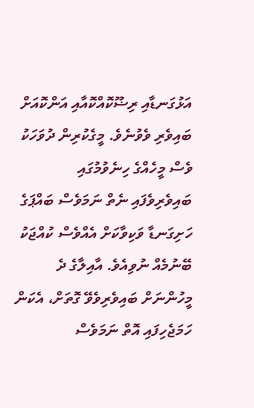އަޅުގަނޑާއި ރިޟޫކޮއްކޮއާއި އަންކޮއަށް ބައިވެރި ވެވުނެވެ. މީގެކުރިން ދުވަހަކު ވެސް މީހެއްގެ ހިނެވުމުގައި ބައިވެރިވެފައި ނެތް ނަމަވެސް ބައްޕަގެ ހަށިގަނޑާ ވަކިވާކަށް އެއްވެސް ކުއްޖަކު ބޭނުމެއް ނުވިއެވެ. އާއިލާގެ ދެ މީހުންނަށް ބައިވެރިވެވޭ ގޮތަށް، އެކަން ހަމަޖެހިފައި އޮތް ނަމަވެސް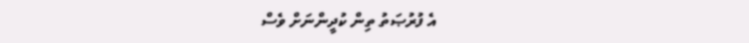އެ ފުރުޞަތު ތިން ކުދީންނަށް ވެސް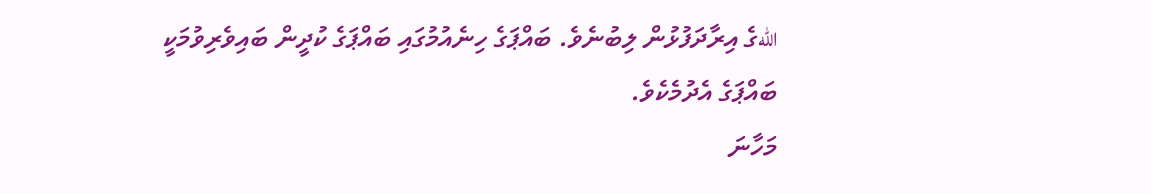اللهގެ އިރާދަފުޅުން ލިބުނެވެ. ބައްޕަގެ ހިނެއުމުގައި ބައްޕަގެ ކުދީން ބައިވެރިވުމަކީ ބައްޕަގެ އެދުމެކެވެ.
މަހާނަ